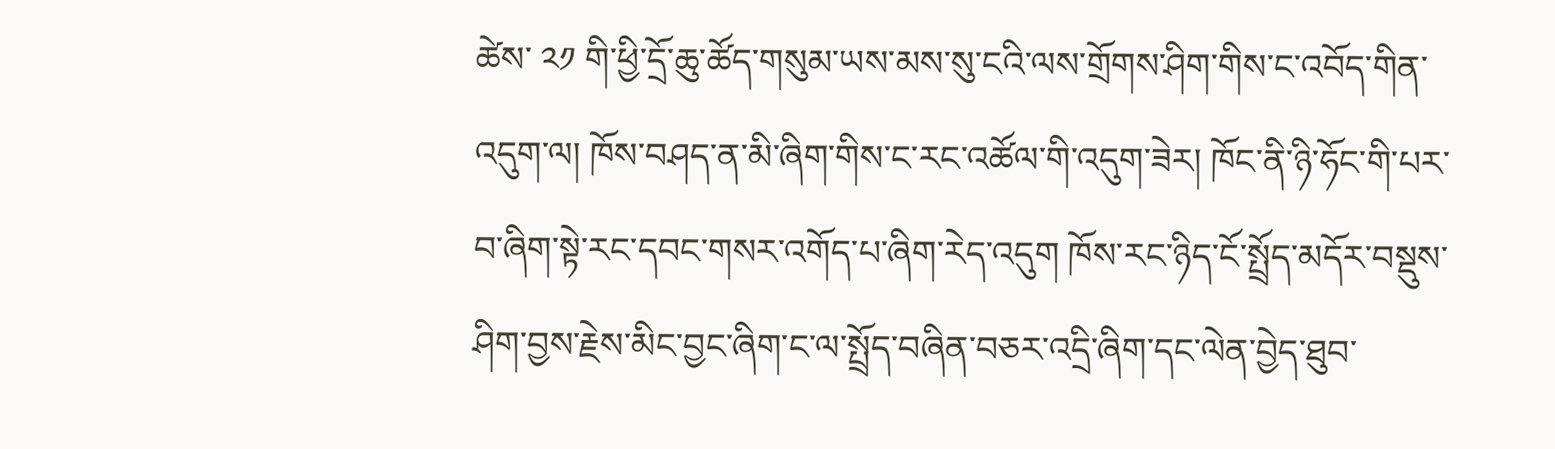ཚེས་ ༢༡ གི་ཕྱི་དྲོ་ཆུ་ཚོད་གསུམ་ཡས་མས་སུ་ངའི་ལས་གྲོགས་ཤིག་གིས་ང་འབོད་གིན་འདུག་ལ། ཁོས་བཤད་ན་མི་ཞིག་གིས་ང་རང་འཚོལ་གི་འདུག་ཟེར། ཁོང་ནི་ཉི་ཧོང་གི་པར་བ་ཞིག་སྟེ་རང་དབང་གསར་འགོད་པ་ཞིག་རེད་འདུག ཁོས་རང་ཉིད་ངོ་སྤྲོད་མདོར་བསྡུས་ཤིག་བྱས་རྗེས་མིང་བྱང་ཞིག་ང་ལ་སྤྲོད་བཞིན་བཅར་འདྲི་ཞིག་དང་ལེན་བྱེད་ཐུབ་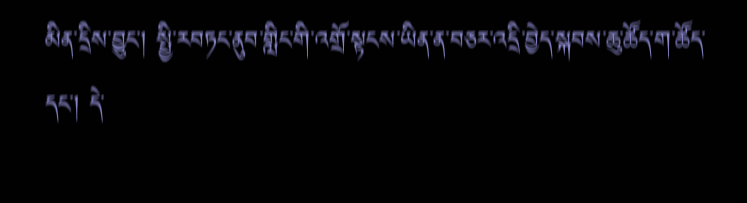མིན་དྲིས་བྱུང་། སྤྱི་རབཏང་ནུབ་གླིང་གི་འགྲོ་སྟངས་ཡིན་ན་བཅར་འདྲི་བྱེད་སྐབས་ཆུ་ཚོད་ག་ཚོད་དང་། དེ་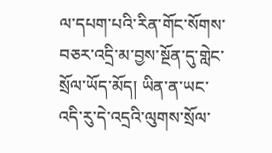ལ་དཔག་པའི་རིན་གོང་སོགས་བཅར་འདྲི་མ་བྱས་སྔོན་དུ་གླེང་སྲོལ་ཡོད་མོད། ཡིན་ན་ཡང་འདི་རུ་དེ་འདྲའི་ལུགས་སྲོལ་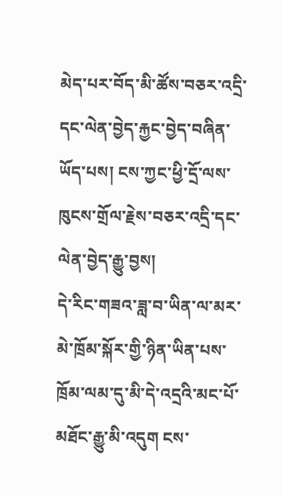མེད་པར་བོད་མི་ཚོས་བཅར་འདྲི་དང་ལེན་བྱེད་རྐྱང་བྱེད་བཞིན་ཡོད་པས། ངས་ཀྱང་ཕྱི་དྲོ་ལས་ཁུངས་གྲོལ་རྗེས་བཅར་འདྲི་དང་ལེན་བྱེད་རྒྱུ་བྱས།
དེ་རིང་གཟའ་ཟླ་བ་ཡིན་ལ་མར་མེ་ཁྲོམ་སྐོར་གྱི་ཉིན་ཡིན་པས་ཁྲོམ་ལམ་དུ་མི་དེ་འདྲའི་མང་པོ་མཐོང་རྒྱུ་མི་འདུག ངས་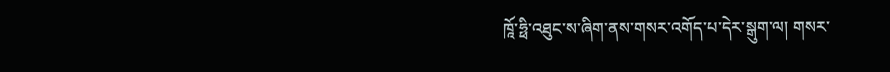ཁཱོ་ཧྥི་འཐུང་ས་ཞིག་ནས་གསར་འགོད་པ་དེར་སྒུག་ལ། གསར་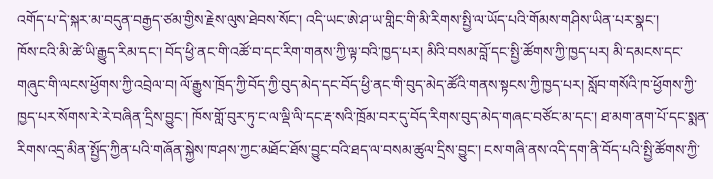འགོད་པ་དེ་སྐར་མ་བདུན་བརྒྱད་ཙམ་གྱིས་རྗེས་ལུས་ཐེབས་སོང་། འདི་ཡང་ཨེ་ཤ་ཡ་གླིང་གི་མི་རིགས་སྤྱི་ལ་ཡོད་པའི་གོམས་གཤིས་ཡིན་པར་སྣང་།
ཁོས་ངའི་མི་ཚེ་ཡི་རྒྱུད་རིམ་དང་། བོད་ཕྱི་ནང་གི་འཚོ་བ་དང་རིག་གནས་ཀྱི་ལྟ་བའི་ཁྱད་པར། མིའི་བསམ་བློ་དང་སྤྱི་ཚོགས་ཀྱི་ཁྱད་པར། མི་དམངས་དང་གཞུང་གི་ལངས་ཕྱོགས་ཀྱི་འབྲེལ་བ། ལོ་རྒྱུས་ཁྲོད་ཀྱི་བོད་ཀྱི་བུད་མེད་དང་བོད་ཕྱི་ནང་གི་བུད་མེད་ཚོའི་གནས་སྟངས་ཀྱི་ཁྱད་པར། སློབ་གསོའི་ཁ་ཕྱོགས་ཀྱི་ཁྱད་པར་སོགས་རེ་རེ་བཞིན་དྲིས་བྱུང་། ཁོས་གློ་བུར་ཏུ་ང་ལ་ལྡི་ལི་དང་རྡ་སའི་ཁྲོམ་བར་དུ་བོད་རིགས་བུད་མེད་གཞང་བཙོང་མ་དང་། ཐ་མག་ནག་པོ་དང་སྨན་རིགས་འདྲ་མིན་སྤྱོད་ཀྱིན་པའི་གཞོན་སྐྱེས་ཁ་ཤས་ཀྱང་མཐོང་ཐོས་བྱུང་བའི་ཐད་ལ་བསམ་ཚུལ་དྲིས་བྱུང་། ངས་གཞི་ནས་འདི་དག་ནི་བོད་པའི་སྤྱི་ཚོགས་ཀྱི་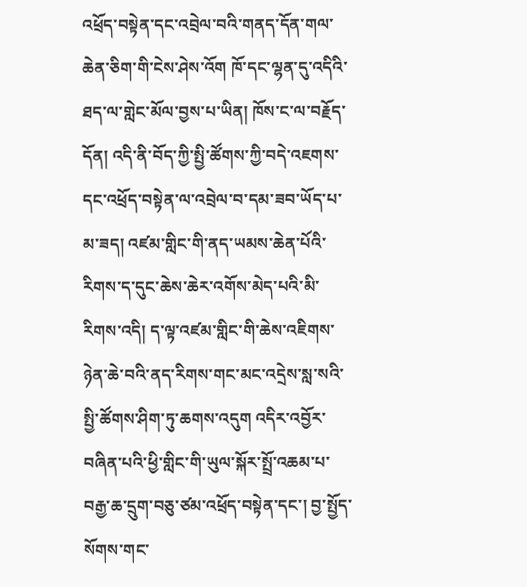འཕྲོད་བསྟེན་དང་འབྲེལ་བའི་གནད་དོན་གལ་ཆེན་ཅིག་གི་ངེས་ཤེས་འོག ཁོ་དང་ལྷན་དུ་འདིའི་ཐད་ལ་གླེང་མོལ་བྱས་པ་ཡིན། ཁོས་ང་ལ་བརྗོད་དོན། འདི་ནི་བོད་ཀྱི་སྤྱི་ཚོགས་ཀྱི་བདེ་འཇགས་དང་འཕྲོད་བསྟེན་ལ་འབྲེལ་བ་དམ་ཟབ་ཡོད་པ་མ་ཟད། འཛམ་གླིང་གི་ནད་ཡམས་ཆེན་པོའི་རིགས་ད་དུང་ཆེས་ཆེར་འགོས་མེད་པའི་མི་རིགས་འདི། ད་ལྟ་འཛམ་གླིང་གི་ཆེས་འཇིགས་ཉེན་ཆེ་བའི་ནད་རིགས་གང་མང་འདྲེས་སླ་སའི་སྤྱི་ཚོགས་ཤིག་ཏུ་ཆགས་འདུག འདིར་འབྱོར་བཞིན་པའི་ཕྱི་གླིང་གི་ཡུལ་སྐོར་སྤྲོ་འཆམ་པ་བརྒྱ་ཆ་དྲུག་བཅུ་ཙམ་འཕྲོད་བསྟེན་དང་། བྱ་སྤྱོད་སོགས་གང་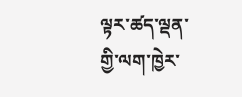ལྟར་ཚད་ལྡན་གྱི་ལག་ཁྱེར་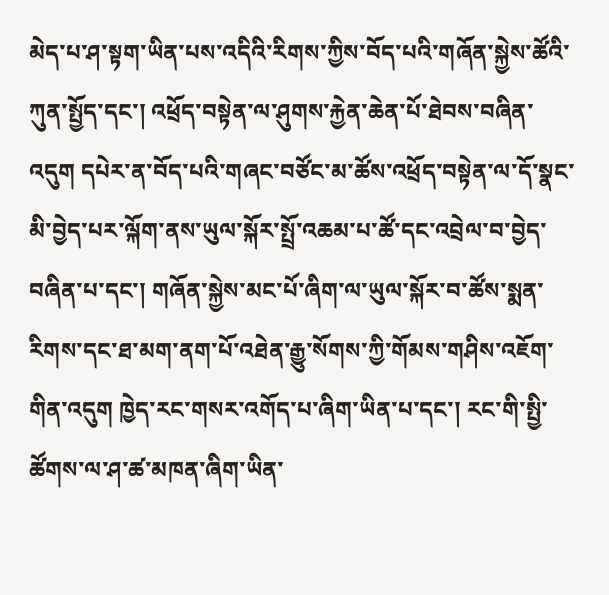མེད་པ་ཤ་སྟག་ཡིན་པས་འདིའི་རིགས་ཀྱིས་བོད་པའི་གཞོན་སྐྱེས་ཚོའི་ཀུན་སྤྱོད་དང་། འཕྲོད་བསྟེན་ལ་ཤུགས་རྐྱེན་ཆེན་པོ་ཐེབས་བཞིན་འདུག དཔེར་ན་བོད་པའི་གཞང་བཙོང་མ་ཚོས་འཕྲོད་བསྟེན་ལ་དོ་སྣང་མི་བྱེད་པར་ལྐོག་ནས་ཡུལ་སྐོར་སྤྲོ་འཆམ་པ་ཚོ་དང་འབྲེལ་བ་བྱེད་བཞིན་པ་དང་། གཞོན་སྐྱེས་མང་པོ་ཞིག་ལ་ཡུལ་སྐོར་བ་ཚོས་སྨན་རིགས་དང་ཐ་མག་ནག་པོ་འཐེན་རྒྱུ་སོགས་ཀྱི་གོམས་གཤིས་འཇོག་གིན་འདུག ཁྱེད་རང་གསར་འགོད་པ་ཞིག་ཡིན་པ་དང་། རང་གི་སྤྱི་ཚོགས་ལ་ཤ་ཚ་མཁན་ཞིག་ཡིན་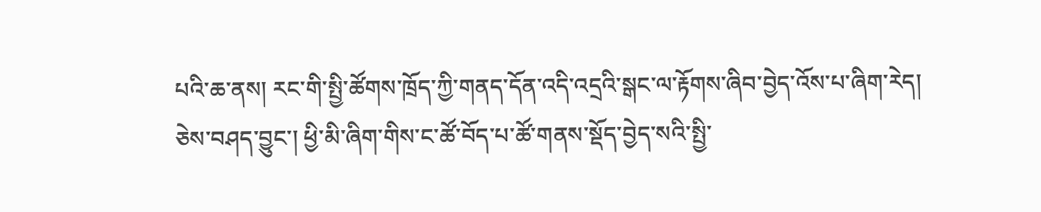པའི་ཆ་ནས། རང་གི་སྤྱི་ཚོགས་ཁྲོད་ཀྱི་གནད་དོན་འདི་འདྲའི་སྒང་ལ་རྟོགས་ཞིབ་བྱེད་འོས་པ་ཞིག་རེད། ཅེས་བཤད་བྱུང་། ཕྱི་མི་ཞིག་གིས་ང་ཚོ་བོད་པ་ཚོ་གནས་སྡོད་བྱེད་སའི་སྤྱི་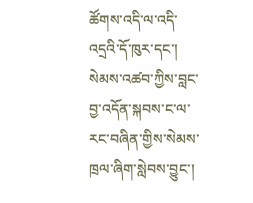ཚོགས་འདི་ལ་འདི་འདྲའི་དོ་ཁུར་དང་། སེམས་འཚབ་ཀྱིས་བླང་བྱ་འདོན་སྐབས་ང་ལ་རང་བཞིན་གྱིས་སེམས་ཁྲལ་ཞིག་སླེབས་བྱུང་།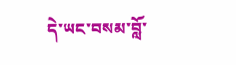དེ་ཡང་བསམ་བློ་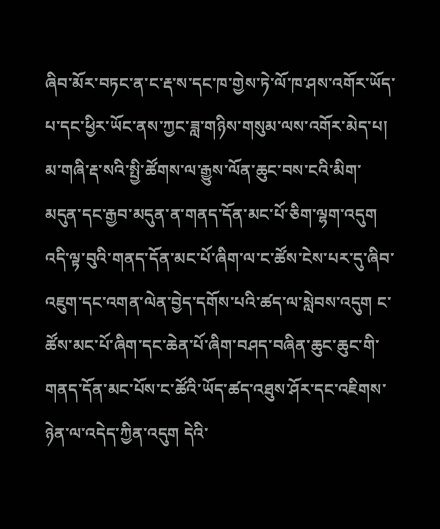ཞིབ་མོར་བཏང་ན་ང་རྡ་ས་དང་ཁ་གྱེས་ཏེ་ལོ་ཁ་ཤས་འགོར་ཡོད་པ་དང་ཕྱིར་ཡོང་ནས་ཀྱང་ཟླ་གཉིས་གསུམ་ལས་འགོར་མེད་པ། མ་གཞི་རྡ་སའི་སྤྱི་ཚོགས་ལ་རྒྱུས་ལོན་ཆུང་བས་ངའི་མིག་མདུན་དང་རྒྱབ་མདུན་ན་གནད་དོན་མང་པོ་ཅིག་ལྷག་འདུག འདི་ལྟ་བུའི་གནད་དོན་མང་པོ་ཞིག་ལ་ང་ཚོས་ངེས་པར་དུ་ཞིབ་འཇུག་དང་འགན་ལེན་བྱེད་དགོས་པའི་ཚད་ལ་སླེབས་འདུག ང་ཚོས་མང་པོ་ཞིག་དང་ཆེན་པོ་ཞིག་བཤད་བཞིན་ཆུང་ཆུང་གི་གནད་དོན་མང་པོས་ང་ཚོའི་ཡོད་ཚད་འཐུས་ཤོར་དང་འཇིགས་ཉེན་ལ་འདེད་ཀྱིན་འདུག དེའི་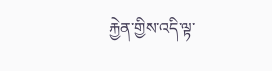རྐྱེན་གྱིས་འདི་ལྟ་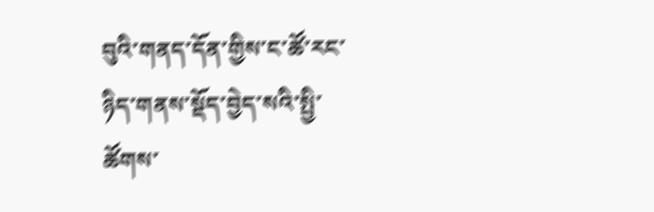བུའི་གནད་དོན་གྱིས་ང་ཚོ་རང་ཉིད་གནས་སྡོད་བྱེད་སའི་སྤྱི་ཚོགས་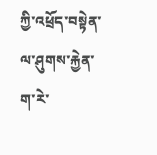ཀྱི་འཕྲོད་བསྟེན་ལ་ཤུགས་རྐྱེན་ག་རེ་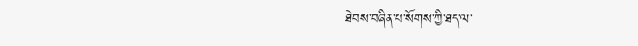ཐེབས་བཞིན་པ་སོགས་ཀྱི་ཐད་ལ་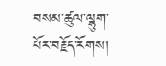བསམ་ཚུལ་ལྷུག་པོར་བརྗོད་རོགས།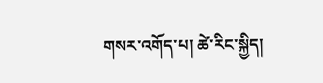གསར་འགོད་པ། ཚེ་རིང་སྐྱིད།